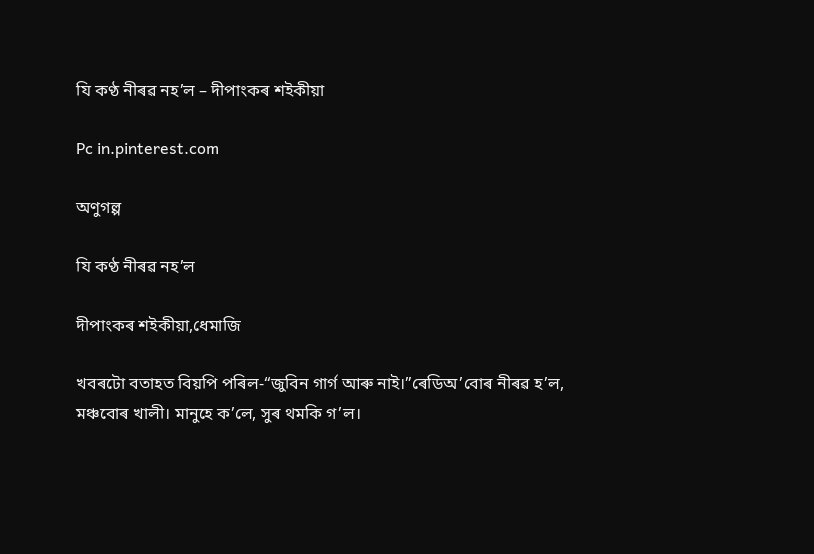যি কণ্ঠ নীৰৱ নহ’ল – দীপাংকৰ শইকীয়া

Pc in.pinterest.com

অণুগল্প

যি কণ্ঠ নীৰৱ নহ’ল

দীপাংকৰ শইকীয়া,ধেমাজি

খবৰটো বতাহত বিয়পি পৰিল-“জুবিন গাৰ্গ আৰু নাই।”ৰেডিঅ’বোৰ নীৰৱ হ’ল, মঞ্চবোৰ খালী। মানুহে ক’লে, সুৰ থমকি গ’ল।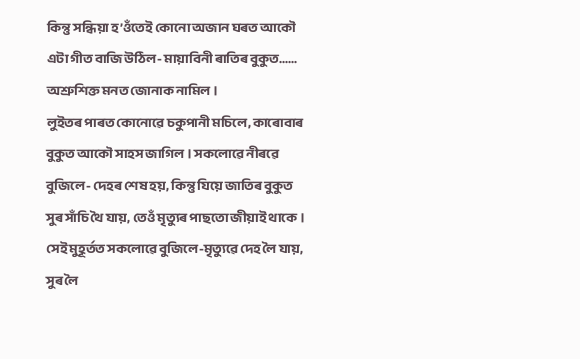কিন্তু সন্ধিয়া হ’ওঁতেই কোনো অজান ঘৰত আকৌ এটা গীত বাজি উঠিল- মায়াবিনী ৰাতিৰ বুকুত……
অশ্ৰুশিক্ত মনত জোনাক নামিল।
লুইতৰ পাৰত কোনোৱে চকুপানী মচিলে, কাৰোবাৰ বুকুত আকৌ সাহস জাগিল। সকলোৱে নীৰৱে বুজিলে- দেহৰ শেষ হয়, কিন্তু যিয়ে জাতিৰ বুকুত সুৰ সাঁচি থৈ যায়, তেওঁ মৃত্যুৰ পাছতো জীয়াই থাকে। সেই মুহূৰ্তত সকলোৱে বুজিলে-মৃত্যুৱে দেহ লৈ যায়, সুৰ লৈ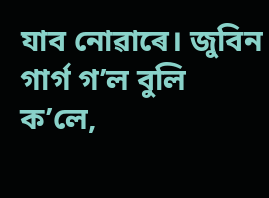যাব নোৱাৰে। জুবিন গাৰ্গ গ’ল বুলি ক’লে,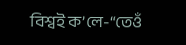বিশ্বই ক’লে-“তেওঁ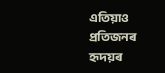এতিয়াও প্ৰতিজনৰ হৃদয়ৰ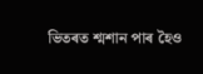ভিতৰত শ্মশান পাৰ হৈও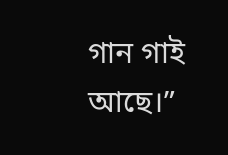গান গাই আছে।”